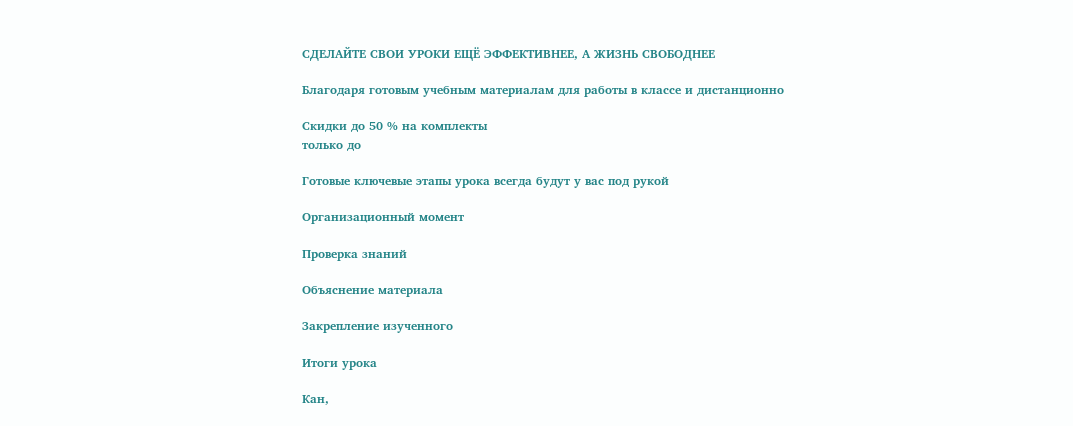СДЕЛАЙТЕ СВОИ УРОКИ ЕЩЁ ЭФФЕКТИВНЕЕ, А ЖИЗНЬ СВОБОДНЕЕ

Благодаря готовым учебным материалам для работы в классе и дистанционно

Скидки до 50 % на комплекты
только до

Готовые ключевые этапы урока всегда будут у вас под рукой

Организационный момент

Проверка знаний

Объяснение материала

Закрепление изученного

Итоги урока

Кан,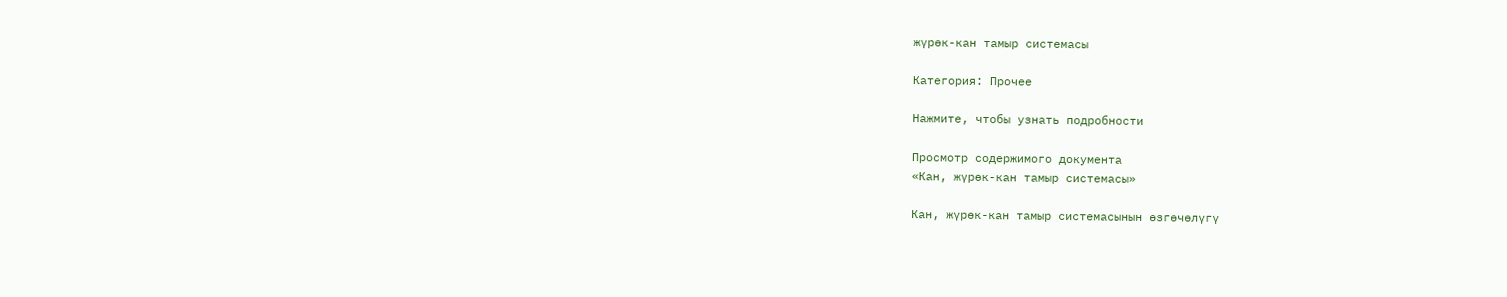жүрөк-кан тамыр системасы

Категория: Прочее

Нажмите, чтобы узнать подробности

Просмотр содержимого документа
«Кан, жүрөк-кан тамыр системасы»

Кан, жүрөк-кан тамыр системасынын өзгөчөлүгү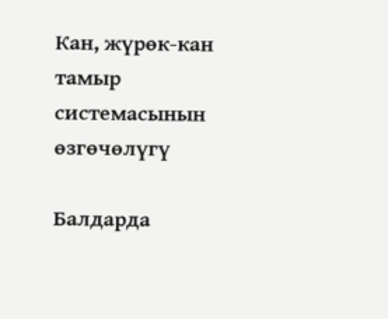Кан, жүрөк-кан тамыр системасынын өзгөчөлүгү

Балдарда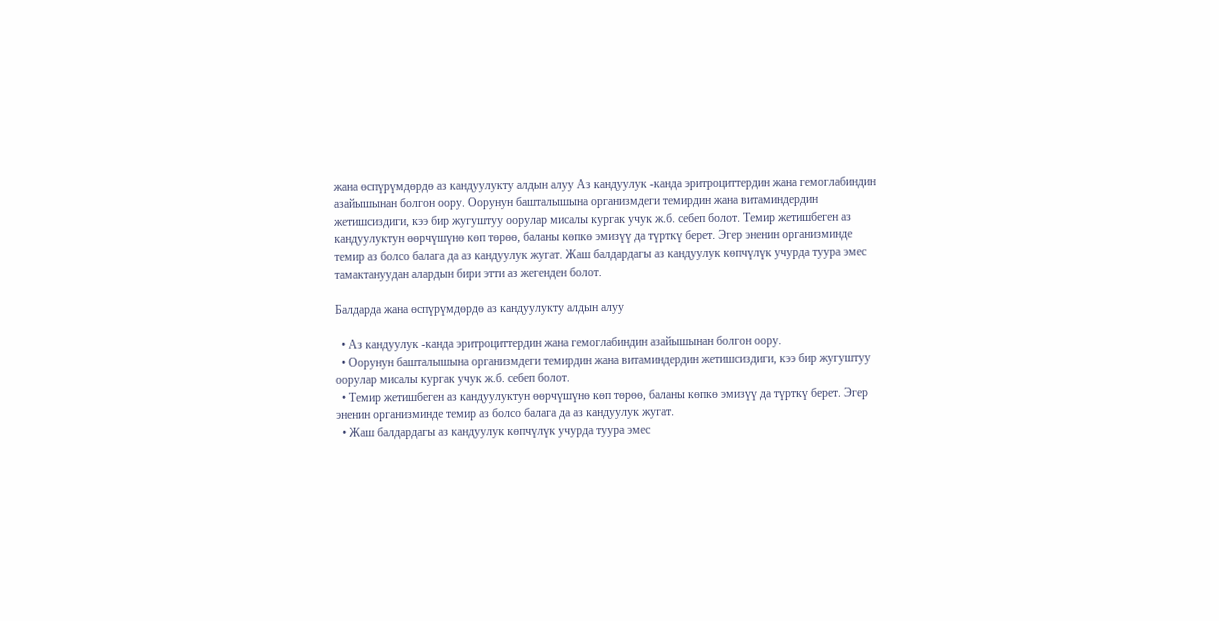жана өспүрүмдөрдө аз кандуулукту алдын алуу Аз кандуулук -канда эритроциттердин жана гемоглабиндин азайышынан болгон оору. Оорунун башталышына организмдеги темирдин жана витаминдердин жетишсиздиги, кээ бир жугуштуу оорулар мисалы кургак учук ж.б. себеп болот. Темир жетишбеген аз кандуулуктун өөрчүшүнө көп төрөө, баланы көпкө эмизүү да түрткү берет. Эгер эненин организминде темир аз болсо балага да аз кандуулук жугат. Жаш балдардагы аз кандуулук көпчүлүк учурда туура эмес тамактануудан алардын бири этти аз жегенден болот.

Балдарда жана өспүрүмдөрдө аз кандуулукту алдын алуу

  • Аз кандуулук -канда эритроциттердин жана гемоглабиндин азайышынан болгон оору.
  • Оорунун башталышына организмдеги темирдин жана витаминдердин жетишсиздиги, кээ бир жугуштуу оорулар мисалы кургак учук ж.б. себеп болот.
  • Темир жетишбеген аз кандуулуктун өөрчүшүнө көп төрөө, баланы көпкө эмизүү да түрткү берет. Эгер эненин организминде темир аз болсо балага да аз кандуулук жугат.
  • Жаш балдардагы аз кандуулук көпчүлүк учурда туура эмес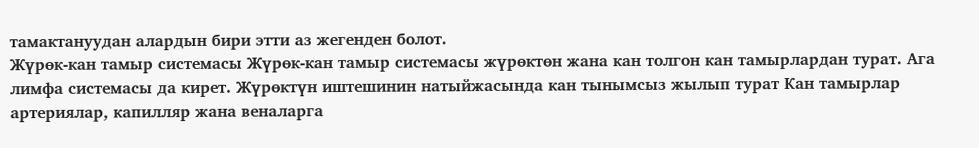тамактануудан алардын бири этти аз жегенден болот.
Жүрөк-кан тамыр системасы Жүрөк-кан тамыр системасы жүрөктөн жана кан толгон кан тамырлардан турат. Ага лимфа системасы да кирет. Жүрөктүн иштешинин натыйжасында кан тынымсыз жылып турат Кан тамырлар артериялар, капилляр жана веналарга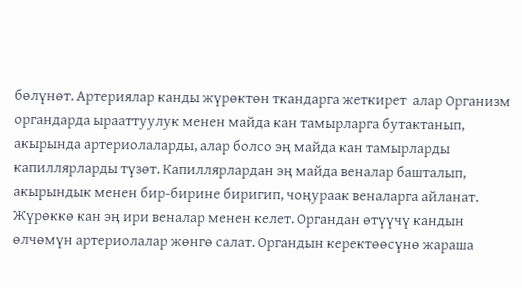бөлүнөт. Артериялар канды жүрөктөн ткандарга жеткирет  алар Организм органдарда ырааттуулук менен майда кан тамырларга бутактанып, акырында артериолаларды, алар болсо эң майда кан тамырларды капиллярларды түзөт. Капиллярлардан эң майда веналар башталып, акырындык менен бир-бирине биригип, чоңураак веналарга айланат. Жүрөккө кан эң ири веналар менен келет. Органдан өтүүчү кандын өлчөмүн артериолалар жөнгө салат. Органдын керектөөсүнө жараша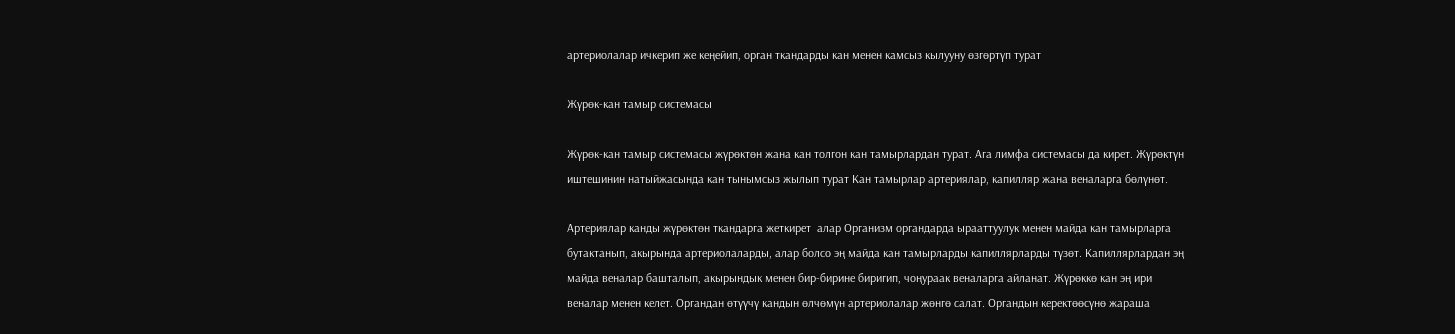артериолалар ичкерип же кеңейип, орган ткандарды кан менен камсыз кылууну өзгөртүп турат

Жүрөк-кан тамыр системасы

Жүрөк-кан тамыр системасы жүрөктөн жана кан толгон кан тамырлардан турат. Ага лимфа системасы да кирет. Жүрөктүн иштешинин натыйжасында кан тынымсыз жылып турат Кан тамырлар артериялар, капилляр жана веналарга бөлүнөт.

Артериялар канды жүрөктөн ткандарга жеткирет  алар Организм органдарда ырааттуулук менен майда кан тамырларга бутактанып, акырында артериолаларды, алар болсо эң майда кан тамырларды капиллярларды түзөт. Капиллярлардан эң майда веналар башталып, акырындык менен бир-бирине биригип, чоңураак веналарга айланат. Жүрөккө кан эң ири веналар менен келет. Органдан өтүүчү кандын өлчөмүн артериолалар жөнгө салат. Органдын керектөөсүнө жараша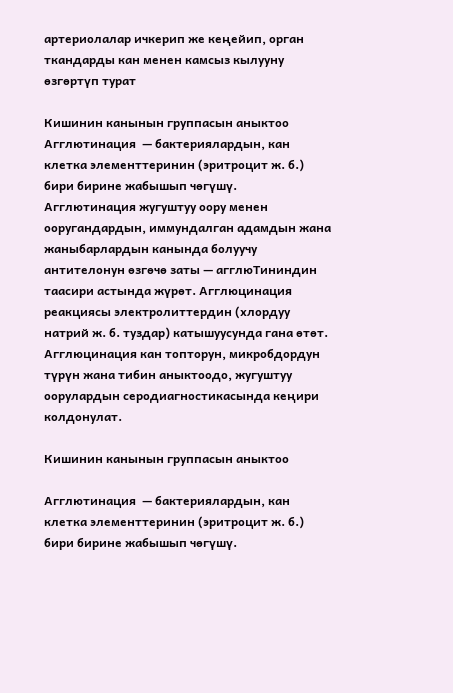артериолалар ичкерип же кеңейип, орган ткандарды кан менен камсыз кылууну өзгөртүп турат

Кишинин канынын группасын аныктоо Агглютинация  — бактериялардын, кан клетка элементтеринин (эритроцит ж. б.) бири бирине жабышып чөгүшү. Агглютинация жугуштуу оору менен ооругандардын, иммундалган адамдын жана жаныбарлардын канында болуучу антителонун өзгөчө заты — агглюТининдин таасири астында жүрөт. Агглюцинация реакциясы электролиттердин (хлордуу натрий ж. б. туздар) катышуусунда гана өтөт. Агглюцинация кан топторун, микробдордун түрүн жана тибин аныктоодо, жугуштуу оорулардын серодиагностикасында кеңири колдонулат.

Кишинин канынын группасын аныктоо

Агглютинация  — бактериялардын, кан клетка элементтеринин (эритроцит ж. б.) бири бирине жабышып чөгүшү.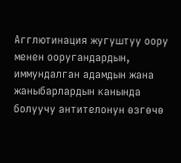Агглютинация жугуштуу оору менен ооругандардын, иммундалган адамдын жана жаныбарлардын канында болуучу антителонун өзгөчө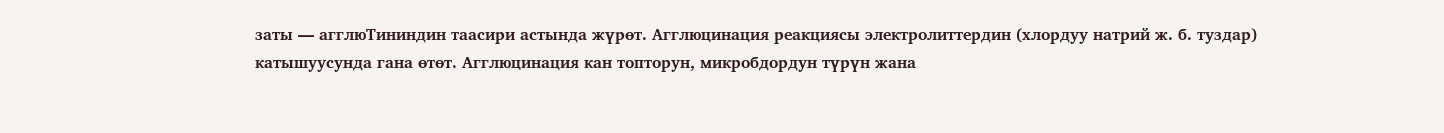заты — агглюТининдин таасири астында жүрөт. Агглюцинация реакциясы электролиттердин (хлордуу натрий ж. б. туздар) катышуусунда гана өтөт. Агглюцинация кан топторун, микробдордун түрүн жана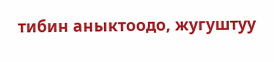тибин аныктоодо, жугуштуу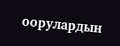оорулардын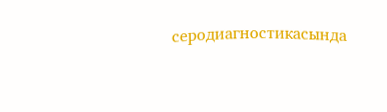серодиагностикасында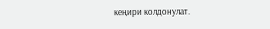кеңири колдонулат.